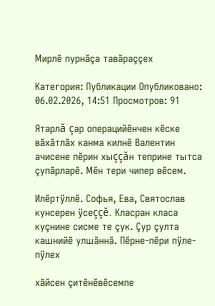Мирлĕ пурнăçа тавăраççех

Категория: Публикации Опубликовано: 06.02.2026, 14:51 Просмотров: 91

Ятарлă çар операцийĕнчен кĕске вăхăтлăх канма килнĕ Валентин ачисене пĕрин хыççăн теприне тытса çупăрларĕ. Мĕн тери чипер вĕсем.

Илĕртÿллĕ. Софья, Ева, Святослав кунсерен ÿсеççĕ. Класран класа куçнине сисме те çук. Çур çулта кашнийĕ улшăннă. Пĕрне-пĕри пÿле-пÿлех

хăйсен çитĕнĕвĕсемпе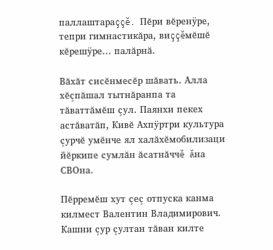паллаштараççĕ. Пĕри вĕренÿре, тепри гимнастикăра, виççĕмĕшĕ кĕрешÿре... палăрнă.

Вăхăт сисĕнмесĕр шăвать. Алла хĕçпăшал тытнăранпа та тăваттăмĕш çул. Паянхи пекех астăватăп, Кивĕ Ахпÿртри культура çурчĕ умĕнче ял халăхĕмобилизаци йĕркипе сумлăн ăсатнăччĕ ăна СВОна.

Пĕрремĕш хут çеç отпуска канма килмест Валентин Владимирович. Кашни çур çултан тăван килте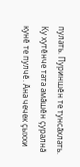пулать. Пуриншĕн те тунсăхлать. Ку хутĕнче тата амăшĕн çуралнă кунĕ те пулчĕ. Ăна чечек çыххи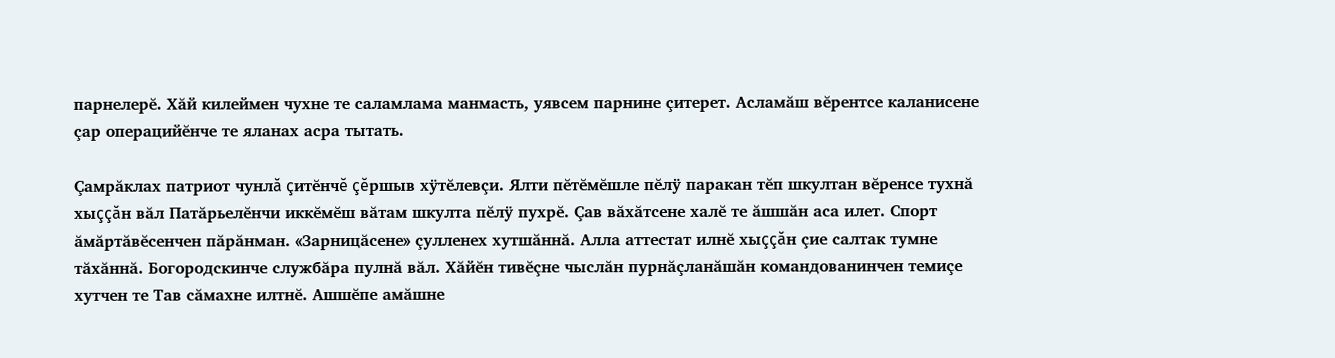парнелерĕ. Хăй килеймен чухне те саламлама манмасть, уявсем парнине çитерет. Асламăш вĕрентсе каланисене çар операцийĕнче те яланах асра тытать.

Çамрăклах патриот чунлă çитĕнчĕ çĕршыв хÿтĕлевçи. Ялти пĕтĕмĕшле пĕлÿ паракан тĕп шкултан вĕренсе тухнă хыççăн вăл Патăрьелĕнчи иккĕмĕш вăтам шкулта пĕлÿ пухрĕ. Çав вăхăтсене халĕ те ăшшăн аса илет. Спорт ăмăртăвĕсенчен пăрăнман. «Зарницăсене» çулленех хутшăннă. Алла аттестат илнĕ хыççăн çие салтак тумне тăхăннă. Богородскинче службăра пулнă вăл. Хăйĕн тивĕçне чыслăн пурнăçланăшăн командованинчен темиçе хутчен те Тав сăмахне илтнĕ. Ашшĕпе амăшне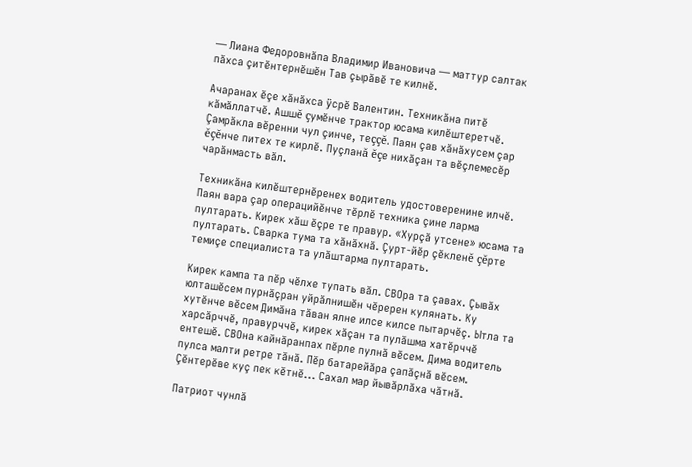— Лиана Федоровнăпа Владимир Ивановича — маттур салтак пăхса çитĕнтернĕшĕн Тав çырăвĕ те килнĕ.

Ачаранах ĕçе хăнăхса ÿсрĕ Валентин. Техникăна питĕ кăмăллатчĕ. Ашшĕ çумĕнче трактор юсама килĕштеретчĕ. Çамрăкла вĕренни чул çинче, теççĕ. Паян çав хăнăхусем çар ĕçĕнче питех те кирлĕ. Пуçланă ĕçе нихăçан та вĕçлемесĕр чарăнмасть вăл.

Техникăна килĕштернĕренех водитель удостоверенине илчĕ. Паян вара çар операцийĕнче тĕрлĕ техника çине ларма пултарать. Кирек хăш ĕçре те правур. «Хурçă утсене» юсама та пултарать. Сварка тума та хăнăхнă. Çурт-йĕр çĕкленĕ çĕрте темиçе специалиста та улăштарма пултарать.

Кирек кампа та пĕр чĕлхе тупать вăл. СВОра та çавах. Çывăх юлташĕсем пурнăçран уйрăлнишĕн чĕререн кулянать. Ку хутĕнче вĕсем Димăна тăван ялне илсе килсе пытарчĕç. Ытла та харсăрччĕ, правурччĕ, кирек хăçан та пулăшма хатĕрччĕ ентешĕ. СВОна кайнăранпах пĕрле пулнă вĕсем. Дима водитель пулса малти ретре тăнă. Пĕр батарейăра çапăçнă вĕсем. Çĕнтерĕве куç пек кĕтнĕ... Сахал мар йывăрлăха чăтнă.

Патриот чунлă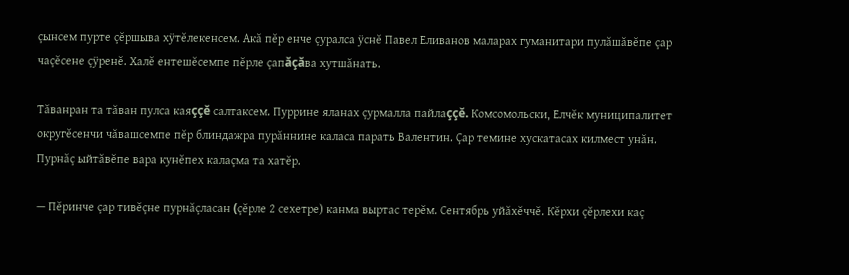çынсем пурте çĕршыва хÿтĕлекенсем. Акă пĕр енче çуралса ÿснĕ Павел Еливанов маларах гуманитари пулăшăвĕпе çар чаçĕсене çÿренĕ. Халĕ ентешĕсемпе пĕрле çапăçăва хутшăнать.

Тăванран та тăван пулса каяççĕ салтаксем. Пуррине яланах çурмалла пайлаççĕ. Комсомольски, Елчĕк муниципалитет округĕсенчи чăвашсемпе пĕр блиндажра пурăннине каласа парать Валентин. Çар темине хускатасах килмест унăн. Пурнăç ыйтăвĕпе вара кунĕпех калаçма та хатĕр.

— Пĕринче çар тивĕçне пурнăçласан (çĕрле 2 сехетре) канма выртас терĕм. Сентябрь уйăхĕччĕ. Кĕрхи çĕрлехи каç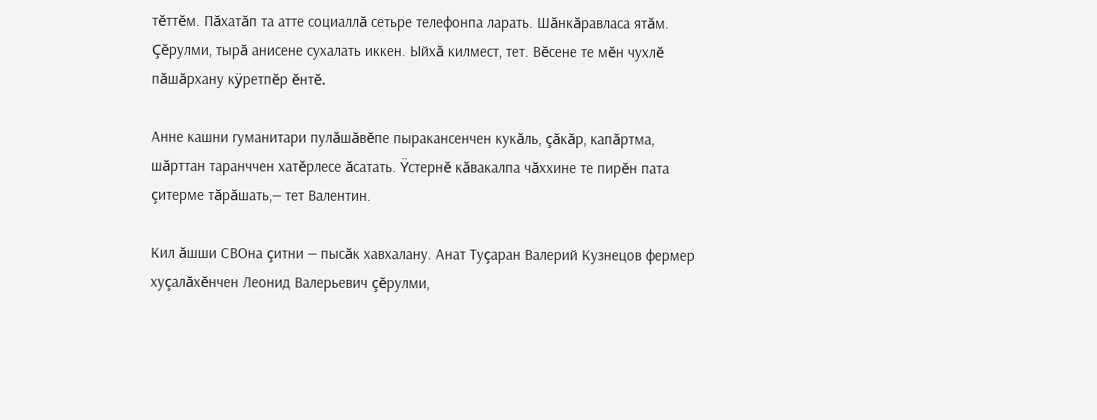тĕттĕм. Пăхатăп та атте социаллă сетьре телефонпа ларать. Шăнкăравласа ятăм. Çĕрулми, тырă анисене сухалать иккен. Ыйхă килмест, тет. Вĕсене те мĕн чухлĕ пăшăрхану кÿретпĕр ĕнтĕ.

Анне кашни гуманитари пулăшăвĕпе пыракансенчен кукăль, çăкăр, капăртма, шăрттан таранччен хатĕрлесе ăсатать. Ÿстернĕ кăвакалпа чăххине те пирĕн пата çитерме тăрăшать,— тет Валентин.

Кил ăшши СВОна çитни — пысăк хавхалану. Анат Туçаран Валерий Кузнецов фермер хуçалăхĕнчен Леонид Валерьевич çĕрулми,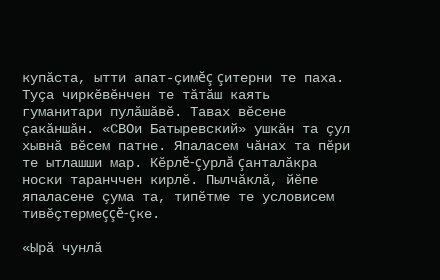купăста, ытти апат-çимĕç çитерни те паха. Туçа чиркĕвĕнчен те тăтăш каять гуманитари пулăшăвĕ. Тавах вĕсене çакăншăн. «СВОи Батыревский» ушкăн та çул хывнă вĕсем патне. Япаласем чăнах та пĕри те ытлашши мар. Кĕрлĕ-çурлă çанталăкра носки таранччен кирлĕ. Пылчăклă, йĕпе япаласене çума та, типĕтме те условисем тивĕçтермеççĕ-çке.

«Ырă чунлă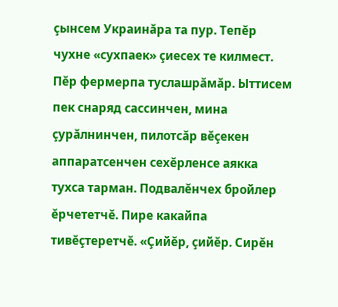çынсем Украинăра та пур. Тепĕр чухне «сухпаек» çиесех те килмест. Пĕр фермерпа туслашрăмăр. Ыттисем пек снаряд сассинчен, мина çурăлнинчен, пилотсăр вĕçекен аппаратсенчен сехĕрленсе аякка тухса тарман. Подвалĕнчех бройлер ĕрчететчĕ. Пире какайпа тивĕçтеретчĕ. «Çийĕр, çийĕр. Сирĕн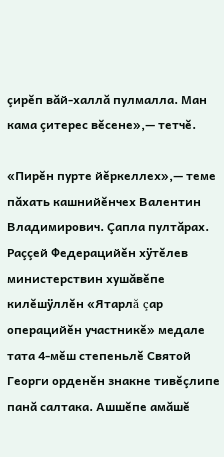çирĕп вăй-халлă пулмалла. Ман кама çитерес вĕсене»,— тетчĕ.

«Пирĕн пурте йĕркеллех»,— теме пăхать кашнийĕнчех Валентин Владимирович. Çапла пултăрах. Раççей Федерацийĕн хÿтĕлев министерствин хушăвĕпе килĕшÿллĕн «Ятарлă çар операцийĕн участникĕ» медале тата 4-мĕш степеньлĕ Святой Георги орденĕн знакне тивĕçлипе панă салтака. Ашшĕпе амăшĕ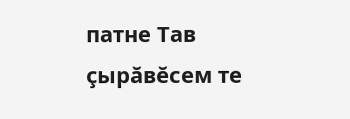патне Тав çырăвĕсем те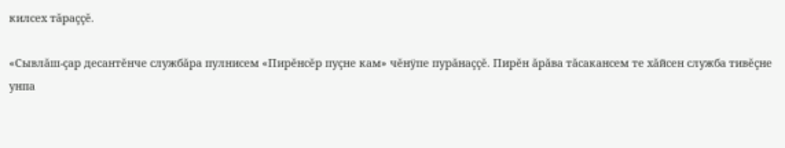килсех тăраççĕ.

«Сывлăш-çар десантĕнче службăра пулнисем «Пирĕнсĕр пуçне кам» чĕнÿпе пурăнаççĕ. Пирĕн ăрăва тăсакансем те хăйсен служба тивĕçне унпа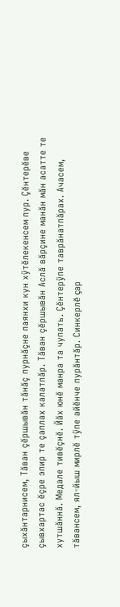çыхăнтарнисем, Тăван çĕршывăн тăнăç пурнăçне паянхи кун хÿтĕлекенсем пур. Çĕнтерĕве çывхартас ĕçре эпир те çаплах калатпăр. Тăван çĕршывăн Аслă вăрçине манăн мăн асатте те хутшăннă. Медале тивĕçнĕ. Йăх юнĕ манра та чупать. Çĕнтерÿпе таврăнатпăрах. Ачасем, тăвансем, ял-йыш мирлĕ тÿпе айĕнче пурăнтăр. Синкерлĕ çар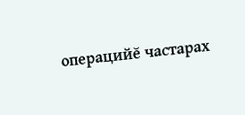операцийĕ частарах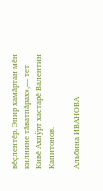вĕçлентĕр. Эпир хамăртан мĕн килнине тăватпăрах»,— тет Кивĕ Ахпÿрт хастарĕ Валентин Капитонов.

Альбина ИВАНОВА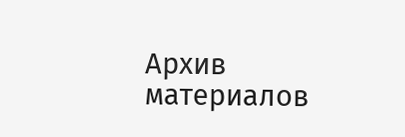Архив материалов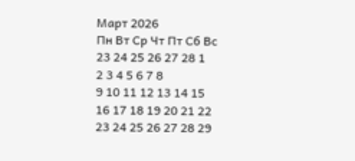Март 2026
Пн Вт Ср Чт Пт Сб Вс
23 24 25 26 27 28 1
2 3 4 5 6 7 8
9 10 11 12 13 14 15
16 17 18 19 20 21 22
23 24 25 26 27 28 29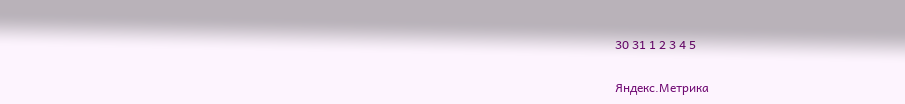30 31 1 2 3 4 5

Яндекс.Метрика